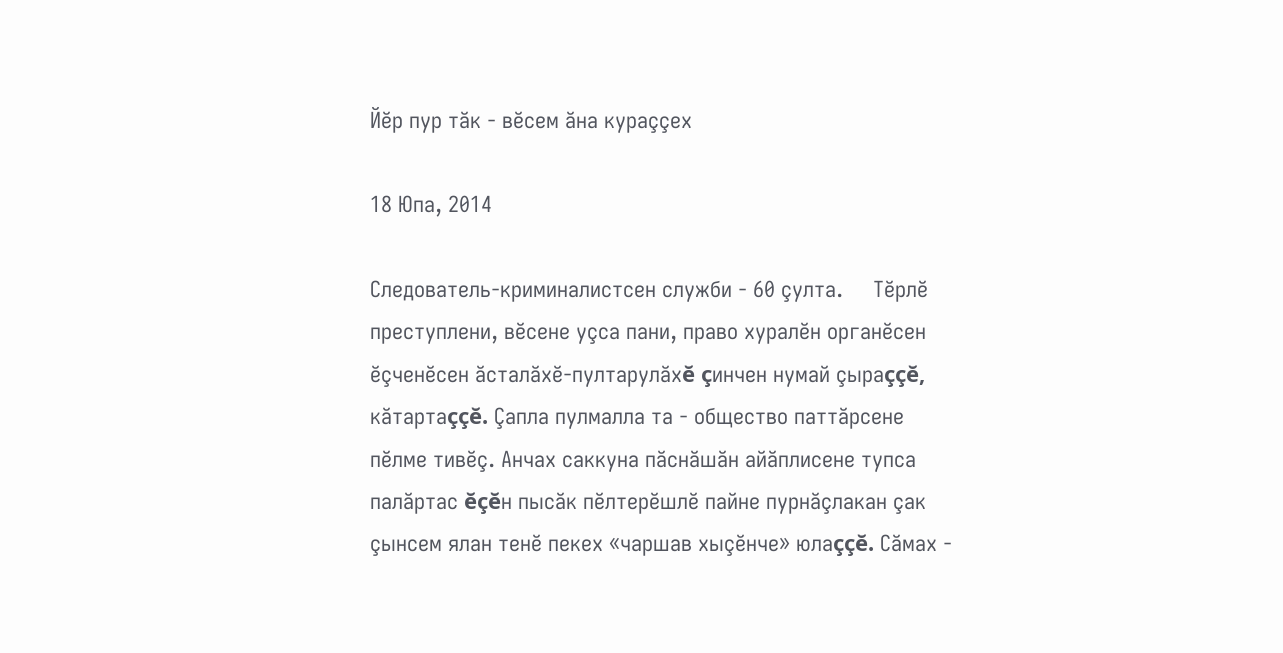Йĕр пур тăк - вĕсем ăна кураççех

18 Юпа, 2014

Следователь-криминалистсен служби - 60 çулта.     Тĕрлĕ преступлени, вĕсене уçса пани, право хуралĕн органĕсен ĕçченĕсен ăсталăхĕ-пултарулăхĕ çинчен нумай çыраççĕ, кăтартаççĕ. Çапла пулмалла та - общество паттăрсене пĕлме тивĕç. Анчах саккуна пăснăшăн айăплисене тупса палăртас ĕçĕн пысăк пĕлтерĕшлĕ пайне пурнăçлакан çак çынсем ялан тенĕ пекех «чаршав хыçĕнче» юлаççĕ. Сăмах -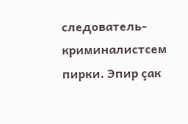следователь-криминалистсем пирки. Эпир çак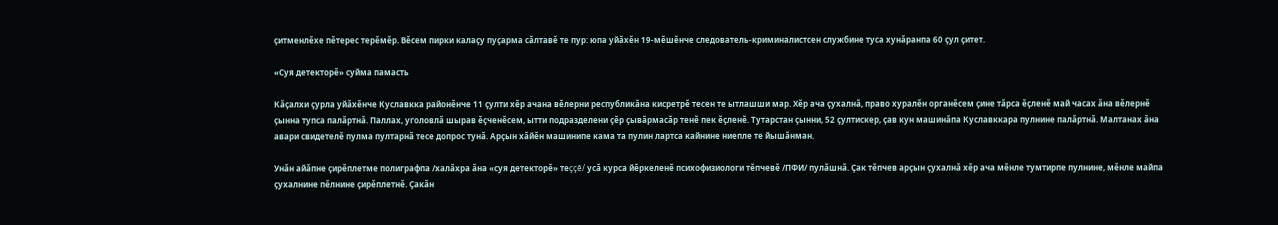çитменлĕхе пĕтерес терĕмĕр. Вĕсем пирки калаçу пуçарма сăлтавĕ те пур: юпа уйăхĕн 19-мĕшĕнче следователь-криминалистсен службине туса хунăранпа 60 çул çитет.

«Суя детекторĕ» суйма памасть

Кăçалхи çурла уйăхĕнче Куславкка районĕнче 11 çулти хĕр ачана вĕлерни республикăна кисретрĕ тесен те ытлашши мар. Хĕр ача çухалнă, право хуралĕн органĕсем çине тăрса ĕçленĕ май часах ăна вĕлернĕ çынна тупса палăртнă. Паллах, уголовлă шырав ĕçченĕсем, ытти подразделени çĕр çывăрмасăр тенĕ пек ĕçленĕ. Тутарстан çынни, 52 çултискер, çав кун машинăпа Куславккара пулнине палăртнă. Малтанах ăна авари свидетелĕ пулма пултарнă тесе допрос тунă. Арçын хăйĕн машинипе кама та пулин лартса кайнине ниепле те йышăнман.

Унăн айăпне çирĕплетме полиграфпа /халăхра ăна «суя детекторĕ» теççĕ/ усă курса йĕркеленĕ психофизиологи тĕпчевĕ /ПФИ/ пулăшнă. Çак тĕпчев арçын çухалнă хĕр ача мĕнле тумтирпе пулнине, мĕнле майпа çухалнине пĕлнине çирĕплетнĕ. Çакăн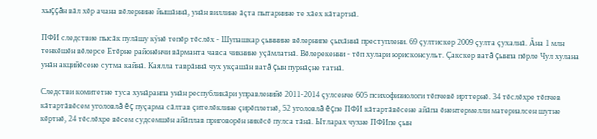хыççăн вăл хĕр ачана вĕлернине йышăннă, унăн виллине ăçта пытарнине те хăех кăтартнă.

ПФИ следствие пысăк пулăшу кÿнĕ тепĕр тĕслĕх - Шупашкар çыннине вĕлернипе çыхăннă преступлени. 69 çултискер 2009 çулта çухалнă. Ăна 1 млн тенкĕшĕн вĕлерсе Етĕрне районĕнчи вăрманта чавса чикнине уçăмлатнă. Вĕлерекенни - тĕп хулари юрисконсульт. Çакскер ватă çынпа пĕрле Чул хулана унăн акцийĕсене сутма кайнă. Каялла таврăннă чух укçашăн ватă çын пурнăçне татнă.

Следстви комитетне туса хунăранпа унăн республикăри управленийĕ 2011-2014 çулсенче 605 психофизиологи тĕпчевĕ ирттернĕ. 34 тĕслĕхре тĕпчев кăтартăвĕсем уголовлă ĕç пуçарма сăлтав çителĕклине çирĕплетнĕ, 52 уголовлă ĕçпе ПФИ кăтартăвĕсене айăпа ĕнентермелли материалсен шутне кĕртнĕ, 24 тĕслĕхре вĕсем судсемшĕн айăплав приговорĕн никĕсĕ пулса тăнă. Ытларах чухне ПФИпе çын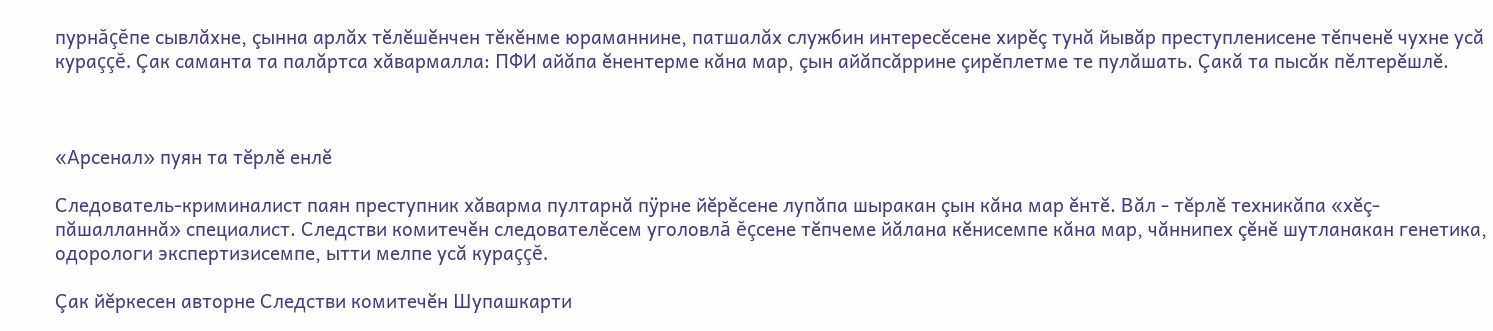пурнăçĕпе сывлăхне, çынна арлăх тĕлĕшĕнчен тĕкĕнме юраманнине, патшалăх службин интересĕсене хирĕç тунă йывăр преступленисене тĕпченĕ чухне усă кураççĕ. Çак саманта та палăртса хăвармалла: ПФИ айăпа ĕнентерме кăна мар, çын айăпсăррине çирĕплетме те пулăшать. Çакă та пысăк пĕлтерĕшлĕ.



«Арсенал» пуян та тĕрлĕ енлĕ

Следователь-криминалист паян преступник хăварма пултарнă пÿрне йĕрĕсене лупăпа шыракан çын кăна мар ĕнтĕ. Вăл - тĕрлĕ техникăпа «хĕç-пăшалланнă» специалист. Следстви комитечĕн следователĕсем уголовлă ĕçсене тĕпчеме йăлана кĕнисемпе кăна мар, чăннипех çĕнĕ шутланакан генетика, одорологи экспертизисемпе, ытти мелпе усă кураççĕ.

Çак йĕркесен авторне Следстви комитечĕн Шупашкарти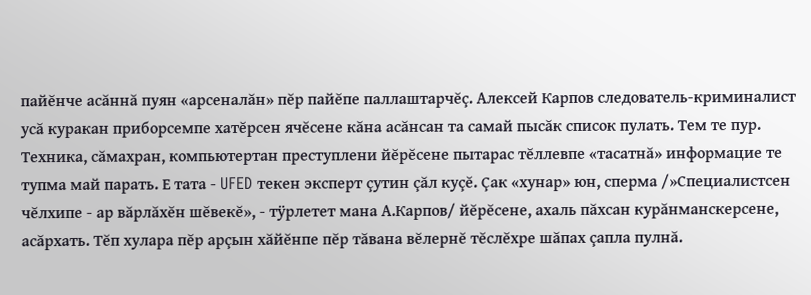пайĕнче асăннă пуян «арсеналăн» пĕр пайĕпе паллаштарчĕç. Алексей Карпов следователь-криминалист усă куракан приборсемпе хатĕрсен ячĕсене кăна асăнсан та самай пысăк список пулать. Тем те пур. Техника, сăмахран, компьютертан преступлени йĕрĕсене пытарас тĕллевпе «тасатнă» информацие те тупма май парать. Е тата - UFED текен эксперт çутин çăл куçĕ. Çак «хунар» юн, сперма /»Специалистсен чĕлхипе - ар вăрлăхĕн шĕвекĕ», - тÿрлетет мана А.Карпов/ йĕрĕсене, ахаль пăхсан курăнманскерсене, асăрхать. Тĕп хулара пĕр арçын хăйĕнпе пĕр тăвана вĕлернĕ тĕслĕхре шăпах çапла пулнă.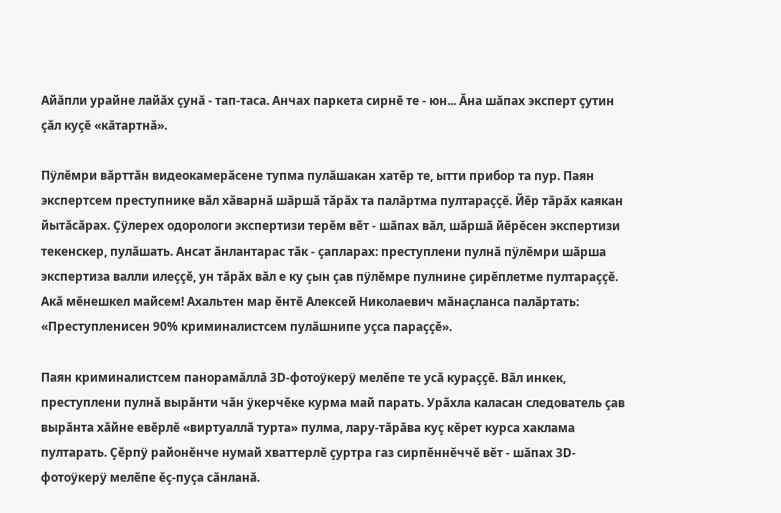Айăпли урайне лайăх çунă - тап-таса. Анчах паркета сирнĕ те - юн... Ăна шăпах эксперт çутин çăл куçĕ «кăтартнă».

Пÿлĕмри вăрттăн видеокамерăсене тупма пулăшакан хатĕр те, ытти прибор та пур. Паян экспертсем преступнике вăл хăварнă шăршă тăрăх та палăртма пултараççĕ. Йĕр тăрăх каякан йытăсăрах. Çÿлерех одорологи экспертизи терĕм вĕт - шăпах вăл, шăршă йĕрĕсен экспертизи текенскер, пулăшать. Ансат ăнлантарас тăк - çапларах: преступлени пулнă пÿлĕмри шăрша экспертиза валли илеççĕ, ун тăрăх вăл е ку çын çав пÿлĕмре пулнине çирĕплетме пултараççĕ. Акă мĕнешкел майсем! Ахальтен мар ĕнтĕ Алексей Николаевич мăнаçланса палăртать: «Преступленисен 90% криминалистсем пулăшнипе уçса параççĕ».

Паян криминалистсем панорамăллă 3D-фотоÿкерÿ мелĕпе те усă кураççĕ. Вăл инкек, преступлени пулнă вырăнти чăн ÿкерчĕке курма май парать. Урăхла каласан следователь çав вырăнта хăйне евĕрлĕ «виртуаллă турта» пулма, лару-тăрăва куç кĕрет курса хаклама пултарать. Çĕрпÿ районĕнче нумай хваттерлĕ çуртра газ сирпĕннĕччĕ вĕт - шăпах 3D-фотоÿкерÿ мелĕпе ĕç-пуçа сăнланă.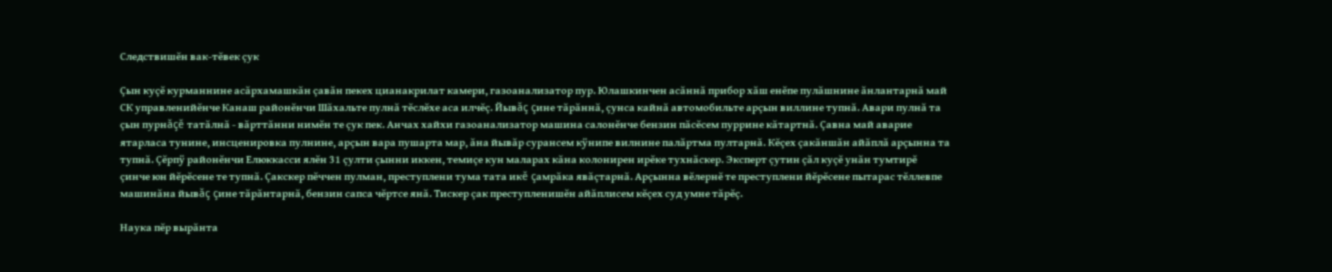Следствишĕн вак-тĕвек çук

Çын куçĕ курманнине асăрхамашкăн çавăн пекех цианакрилат камери, газоанализатор пур. Юлашкинчен асăннă прибор хăш енĕпе пулăшнине ăнлантарнă май СК управленийĕнче Канаш районĕнчи Шăхальте пулнă тĕслĕхе аса илчĕç. Йывăç çине тăрăннă, çунса кайнă автомобильте арçын виллине тупнă. Авари пулнă та çын пурнăçĕ татăлнă - вăрттăнни нимĕн те çук пек. Анчах хайхи газоанализатор машина салонĕнче бензин пăсĕсем пуррине кăтартнă. Çавна май аварие ятарласа тунине, инсценировка пулнине, арçын вара пушарта мар, ăна йывăр сурансем кÿнипе вилнине палăртма пултарнă. Кĕçех çакăншăн айăплă арçынна та тупнă. Çĕрпÿ районĕнчи Елюккасси ялĕн 31 çулти çынни иккен, темиçе кун маларах кăна колонирен ирĕке тухнăскер. Эксперт çутин çăл куçĕ унăн тумтирĕ çинче юн йĕрĕсене те тупнă. Çакскер пĕччен пулман, преступлени тума тата икĕ çамрăка явăçтарнă. Арçынна вĕлернĕ те преступлени йĕрĕсене пытарас тĕллевпе машинăна йывăç çине тăрăнтарнă, бензин сапса чĕртсе янă. Тискер çак преступленишĕн айăплисем кĕçех суд умне тăрĕç.

Наука пĕр вырăнта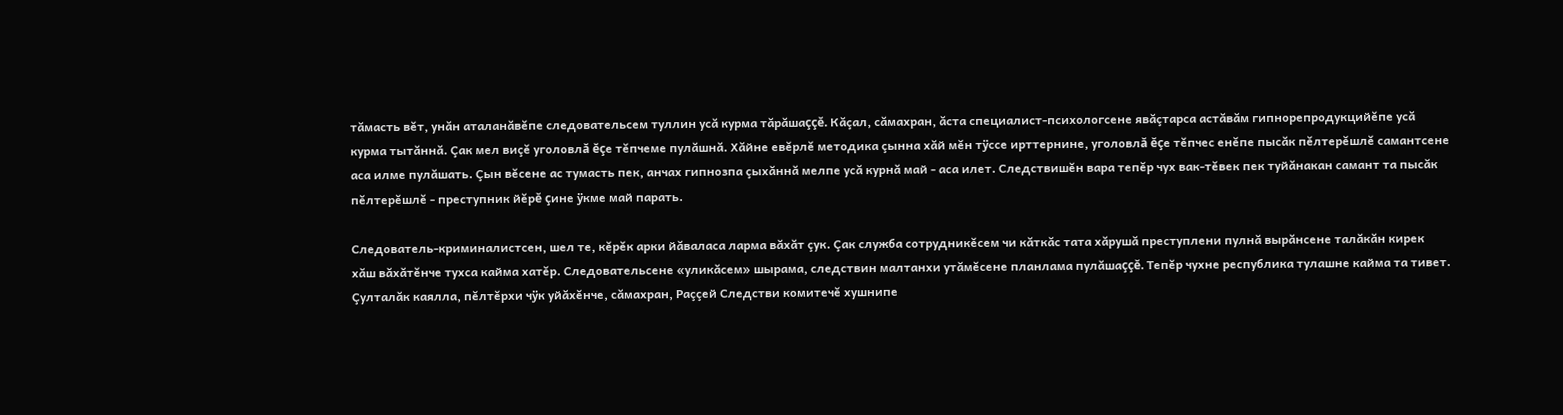тăмасть вĕт, унăн аталанăвĕпе следовательсем туллин усă курма тăрăшаççĕ. Кăçал, сăмахран, ăста специалист-психологсене явăçтарса астăвăм гипнорепродукцийĕпе усă курма тытăннă. Çак мел виçĕ уголовлă ĕçе тĕпчеме пулăшнă. Хăйне евĕрлĕ методика çынна хăй мĕн тÿссе ирттернине, уголовлă ĕçе тĕпчес енĕпе пысăк пĕлтерĕшлĕ самантсене аса илме пулăшать. Çын вĕсене ас тумасть пек, анчах гипнозпа çыхăннă мелпе усă курнă май - аса илет. Следствишĕн вара тепĕр чух вак-тĕвек пек туйăнакан самант та пысăк пĕлтерĕшлĕ - преступник йĕрĕ çине ÿкме май парать.

Следователь-криминалистсен, шел те, кĕрĕк арки йăваласа ларма вăхăт çук. Çак служба сотрудникĕсем чи кăткăс тата хăрушă преступлени пулнă вырăнсене талăкăн кирек хăш вăхăтĕнче тухса кайма хатĕр. Следовательсене «уликăсем» шырама, следствин малтанхи утăмĕсене планлама пулăшаççĕ. Тепĕр чухне республика тулашне кайма та тивет. Çулталăк каялла, пĕлтĕрхи чÿк уйăхĕнче, сăмахран, Раççей Следстви комитечĕ хушнипе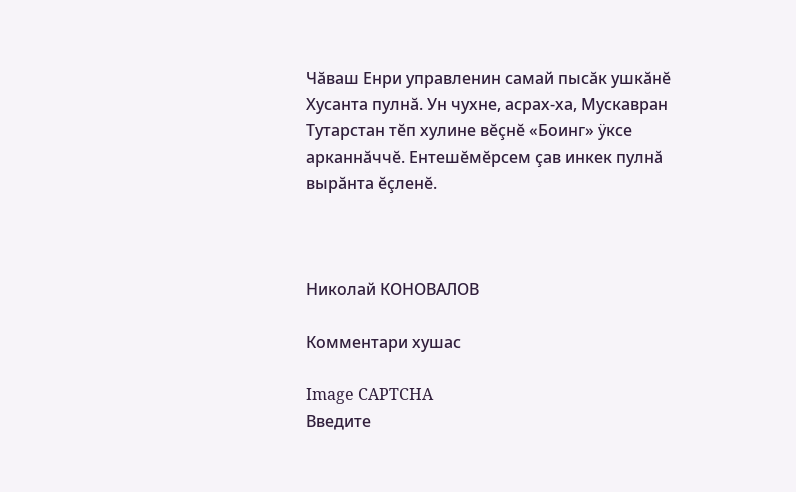Чăваш Енри управленин самай пысăк ушкăнĕ Хусанта пулнă. Ун чухне, асрах-ха, Мускавран Тутарстан тĕп хулине вĕçнĕ «Боинг» ÿксе арканнăччĕ. Ентешĕмĕрсем çав инкек пулнă вырăнта ĕçленĕ.



Николай КОНОВАЛОВ

Комментари хушас

Image CAPTCHA
Введите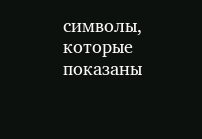символы, которые показаны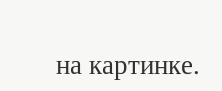на картинке.